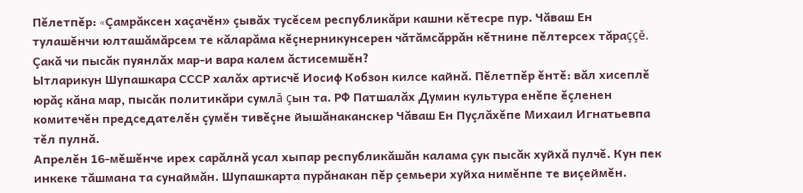Пĕлетпĕр: «Çамрăксен хаçачĕн» çывăх тусĕсем республикăри кашни кĕтесре пур. Чăваш Ен тулашĕнчи юлташăмăрсем те кăларăма кĕçнерникунсерен чăтăмсăррăн кĕтнине пĕлтерсех тăраççĕ. Çакă чи пысăк пуянлăх мар-и вара калем ăстисемшĕн?
Ытларикун Шупашкара СССР халăх артисчĕ Иосиф Кобзон килсе кайнă. Пĕлетпĕр ĕнтĕ: вăл хисеплĕ юрăç кăна мар, пысăк политикăри сумлă çын та. РФ Патшалăх Думин культура енĕпе ĕçленен комитечĕн председателĕн çумĕн тивĕçне йышăнаканскер Чăваш Ен Пуçлăхĕпе Михаил Игнатьевпа тĕл пулнă.
Апрелĕн 16-мĕшĕнче ирех сарăлнă усал хыпар республикăшăн калама çук пысăк хуйхă пулчĕ. Кун пек инкеке тăшмана та сунаймăн. Шупашкарта пурăнакан пĕр çемьери хуйха нимĕнпе те виçеймĕн.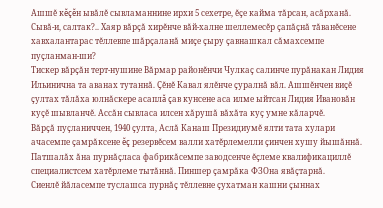Ашшĕ кĕçĕн ывăлĕ сывламаннине ирхи 5 сехетре, ĕçе кайма тăрсан, асăрханă.
Сывă-и, салтак?.. Хаяр вăрçă хирĕнче вăй-халне шеллемесĕр çапăçнă тăванĕсене хавхалантарас тĕллевпе шăрçаланă миçе çыру çавнашкал сăмахсемпе пуçланман-ши?
Тискер вăрçăн терт-нушине Вăрмар районĕнчи Чулкаç салинче пурăнакан Лидия Ильинична та аванах тутаннă. Çĕнĕ Кавал ялĕнче çуралнă вăл. Ашшĕнчен виçĕ çултах тăлăха юлнăскере асаплă çав кунсене аса илме ыйтсан Лидия Ивановăн куçĕ шывланчĕ. Ассăн сывласа илсен хăрушă вăхăта куç умне кăларчĕ.
Вăрçă пуçланиччен, 1940 çулта, Аслă Канаш Президиумĕ ялти тата хулари ачасемпе çамрăксене ĕç резервĕсем валли хатĕрлемелли çинчен хушу йышăннă. Патшалăх ăна пурнăçласа фабрикăсемпе заводсенче ĕçлеме квалификациллĕ специалистсем хатĕрлеме тытăннă. Пиншер çамрăка ФЗОна явăçтарнă.
Сиенлĕ йăласемпе туслашса пурнăç тĕллевне çухатман кашни çыннах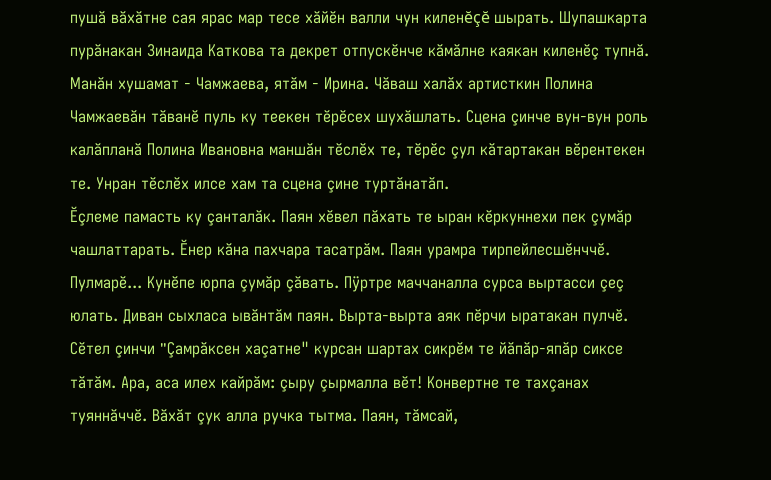пушă вăхăтне сая ярас мар тесе хăйĕн валли чун киленĕçĕ шырать. Шупашкарта пурăнакан Зинаида Каткова та декрет отпускĕнче кăмăлне каякан киленĕç тупнă.
Манăн хушамат - Чамжаева, ятăм - Ирина. Чăваш халăх артисткин Полина Чамжаевăн тăванĕ пуль ку теекен тĕрĕсех шухăшлать. Сцена çинче вун-вун роль калăпланă Полина Ивановна маншăн тĕслĕх те, тĕрĕс çул кăтартакан вĕрентекен те. Унран тĕслĕх илсе хам та сцена çине туртăнатăп.
Ĕçлеме памасть ку çанталăк. Паян хĕвел пăхать те ыран кĕркуннехи пек çумăр чашлаттарать. Ĕнер кăна пахчара тасатрăм. Паян урамра тирпейлесшĕнччĕ. Пулмарĕ... Кунĕпе юрпа çумăр çăвать. Пÿртре маччаналла сурса выртасси çеç юлать. Диван сыхласа ывăнтăм паян. Вырта-вырта аяк пĕрчи ыратакан пулчĕ. Сĕтел çинчи "Çамрăксен хаçатне" курсан шартах сикрĕм те йăпăр-япăр сиксе тăтăм. Ара, аса илех кайрăм: çыру çырмалла вĕт! Конвертне те тахçанах туяннăччĕ. Вăхăт çук алла ручка тытма. Паян, тăмсай,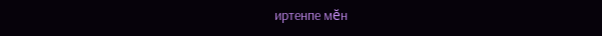иртенпе мĕн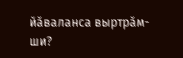йăваланса выртрăм-ши?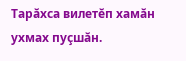Тарăхса вилетĕп хамăн ухмах пуçшăн.